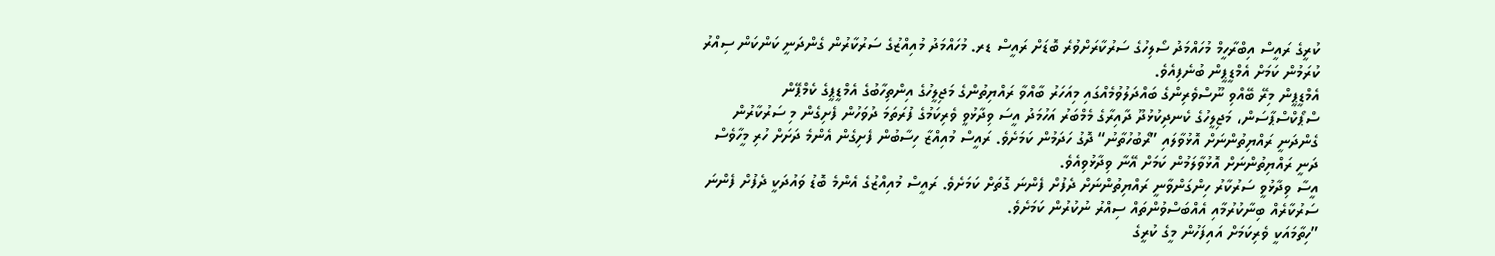ކުރީގެ ރައީސް އިބްރާހީމް މުހައްމަދު ސޯލިހުގެ ސަރުކާރަށްވުރެ ބޮޑަށް ރައީސް ޑރ. މުހައްމަދު މުއިއްޒުގެ ސަރުކާރުން ގެންދަނީ ކަންކަން ސިއްރު ކުރަމުން ކަމަށް އެމްޑީޕީން ބުނެފިއެވެ.
އެމްޑީޕީން މިރޭ ބޭއްވި ނޫސްވެރިންގެ ބައްދަލުވުމެއްގައި މިއަހަރު ބާއްވާ ރައްޔިތުންގެ މަޖިލީހުގެ އިންތިހާބުގެ އެމްޑީޕީގެ ކެމްޕޭން ސްޕޯކްސްޕާސަން، މަޖިލީހުގެ ކެނދިކުޅުދޫ ދާއިރާގެ މެމްބަރު އަހުމަދު އީސަ ވިދާޅުވީ ވެރިކަމުގެ ފުރަތަމަ ދުވަހުން ފެށިގެން މި ސަރުކާރުން ގެންދަނީ ރައްޔިތުންނަށް އޮޅުވާލައި ”ރޯބުހުތާނު“ ދޮގު ހަދަމުން ކަމަށެވެ. ރައީސް މުއިއްޒާ ހިސާބުން ފެށިގެން އެންމެ ދަށަށް ހުރި މީހާވެސް ދަނީ ރައްޔިތުންނަށް އޮޅުވާލަމުން ކަމަށް އޭނާ ވިދާޅުވިއެވެ.
އީސާ ވިދާޅުވީ ސަރުކާރު ހިންގަންވާނީ ރައްޔިތުންނަށް ދެފުށް ފެންނަ ގޮތަށް ކަމަށެވެ. ރައީސް މުއިއްޒުގެ އެންމެ ބޮޑު ވައުދަކީ ދެފުށް ފެންނަ ސަރުކާރެއް ބިނާކުރުމާއި އެއްބަސްވުންތައް ސިއްރު ނުކުރުން ކަމަށެވެ.
”ހިތާމައަކީ ވެރިކަމަށް އައިފަހުން މީގެ ކުރީގެ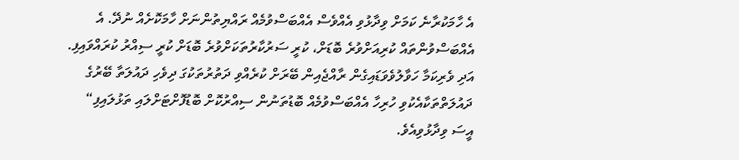އެ ހާމަކުރާނެ ކަމަށް ވިދާޅުވި އެއްވެސް އެއްބަސްވުމެއް ރައްޔިތުންނަށް ހާމަކޮށެއް ނުދޭ. އެ އެއްބަސްވުންތައް ކުރިއަށްވުރެ ބޮޑަށް، ކުރީ ސަރުކާރުތަކަށްވުރެ ބޮޑަށް ކުރީ ސިއްރު ކުރައްވައިފި. އަދި ވެރިކަމާ ހަވާލުވެވަޑައިގެން ރާއްޖެއިން ބޭރަށް ކުރެއްވި ދަތުރުތަކުގަ ދިވެހި ދައުލަތާ ބޭރުގެ ދައުލަތްތަކާއެކުވި ހުރިހާ އެއްބަސްވުމެއް ބޮޑުތަނުން ސިއްރުކޮށް ބޮޑުފޮށްޓަށްލައި ތަޅުލައިފި“ އީސަ ވިދާޅުވިއެވެ.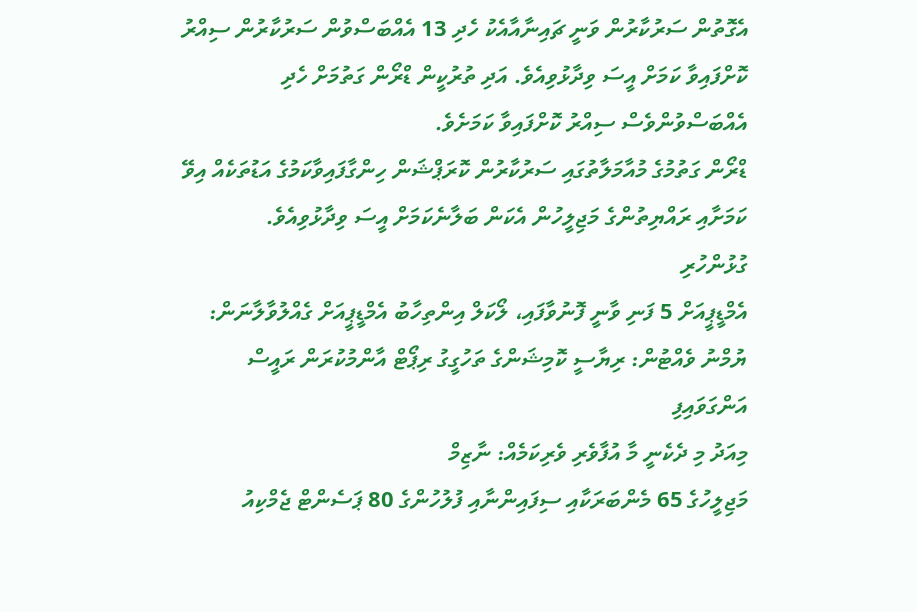އެގޮތުން ސަރުކާރުން ވަނީ ޗައިނާއާއެކު ހެދި 13 އެއްބަސްވުން ސަރުކާރުން ސިއްރު ކޮށްފައިވާ ކަމަށް އީސަ ވިދާޅުވިއެވެ. އަދި ތުރުކީން ޑްރޯން ގަތުމަށް ހެދި އެއްބަސްވުންވެސް ސިއްރު ކޮށްފައިވާ ކަމަށެވެ.
ޑްރޯން ގަތުމުގެ މުއާމަލާތުގައި ސަރުކާރުން ކޮރަޕްޝަން ހިންގާފައިވާކަމުގެ އަޑުތަކެއް އިވޭ ކަމަށާއި ރައްޔިތުންގެ މަޖިލީހުން އެކަން ބަލާނެކަމަށް އީސަ ވިދާޅުވިއެވެ.
ގުޅުންހުރި
އެމްޑީޕީއަށް 5 ފަނި ވާނީ ފޮނުވާފައި، ލޯކަލް އިންތިހާބު އެމްޑީޕީއަށް ގެއްލުވާލާނަން:
ޔުމްނު ވެއްޓުން: ރިޔާސީ ކޮމިޝަންގެ ތަހުގީގު ރިޕޯޓް އާންމުކުރަން ރައީސް އަންގަވައިފި
މިއަދު މި ދެކެނީ މާ އުފާވެރި ވެރިކަމެއް: ނާޒިމް
މަޖިލީހުގެ 65 މެންބަރަކާއި ސިފައިންނާއި ފުލުހުންގެ 80 ޕަސެންޓް ޖެމްކިއު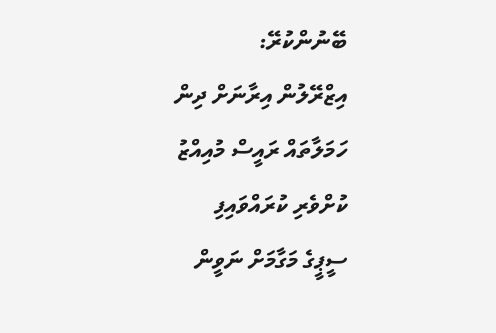ބޭނުންކުރޭ:
އިޒްރޭލުން އިރާނަށް ދިން ހަމަލާތައް ރައީސް މުއިއްޒު ކުށްވެރި ކުރައްވައިފި
ސީޕީގެ މަގާމަށް ނަވީން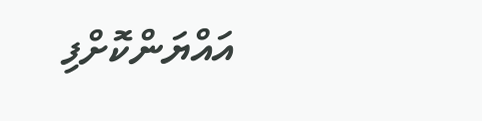އައްޔަންކޮށްފި